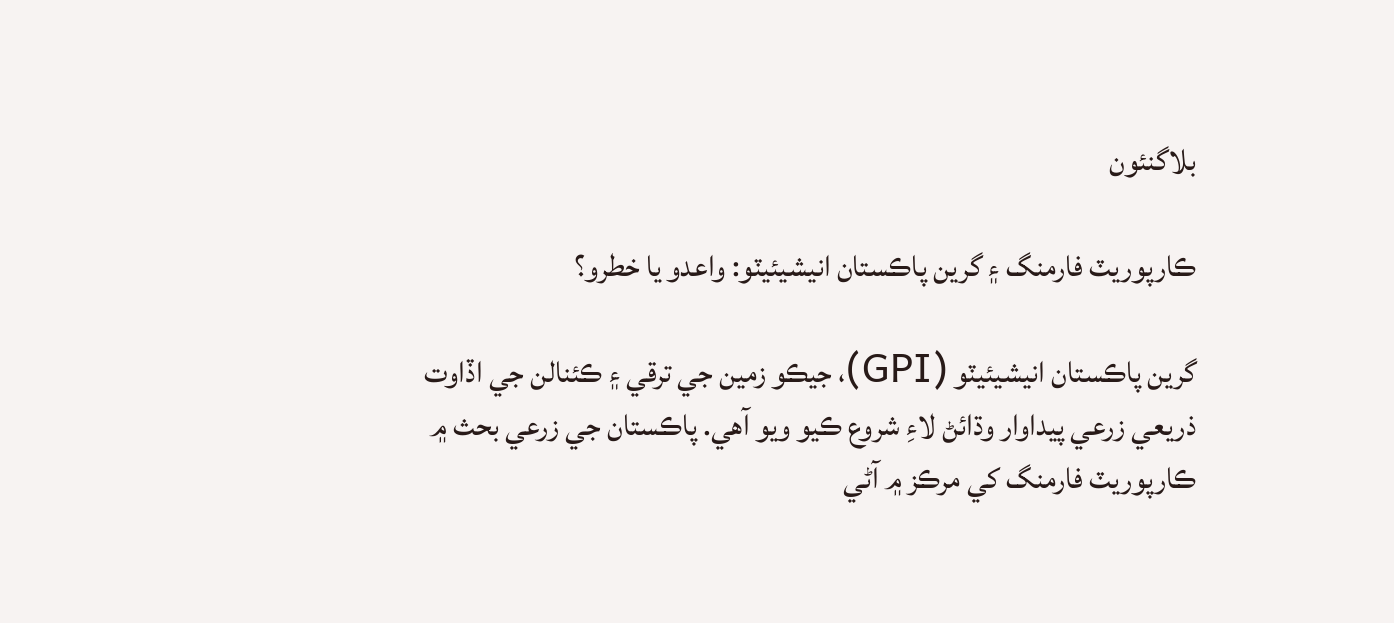بلاگنئون

ڪارپوريٽ فارمنگ ۽ گرين پاڪستان انيشيئيٽو: واعدو يا خطرو؟

گرين پاڪستان انيشيئيٽو (GPI)، جيڪو زمين جي ترقي ۽ ڪئنالن جي اڏاوت ذريعي زرعي پيداوار وڌائڻ لاءِ شروع ڪيو ويو آهي. پاڪستان جي زرعي بحث ۾ ڪارپوريٽ فارمنگ کي مرڪز ۾ آڻي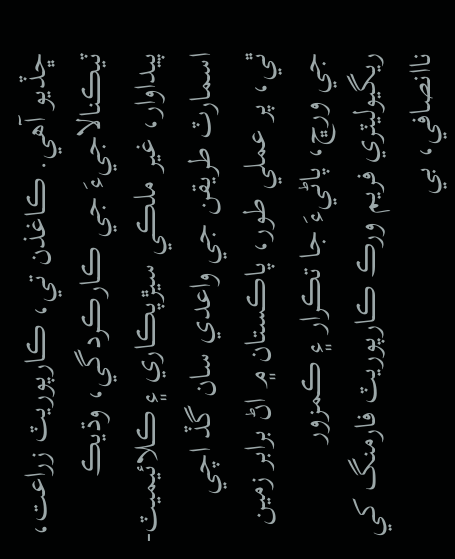ڇڏيو آهي. ڪاغذن تي، ڪارپوريٽ زراعت، ٽيڪنالاجيءَ جي ڪارڪردگي، وڌيڪ پيداوار، غير ملڪي سيڙپڪاري ۽ ڪلائيميٽ- اسمارٽ طريقن جي واعدي سان گڏ اچي ٿي، پر عملي طور، پاڪستان ۾ اڻ برابر زمين جي ورڇ، پاڻيءَ جا تڪرار ۽ ڪمزور ريگيوليٽري فريم ورڪ ڪارپوريٽ فارمنگ کي ناانصافي، بي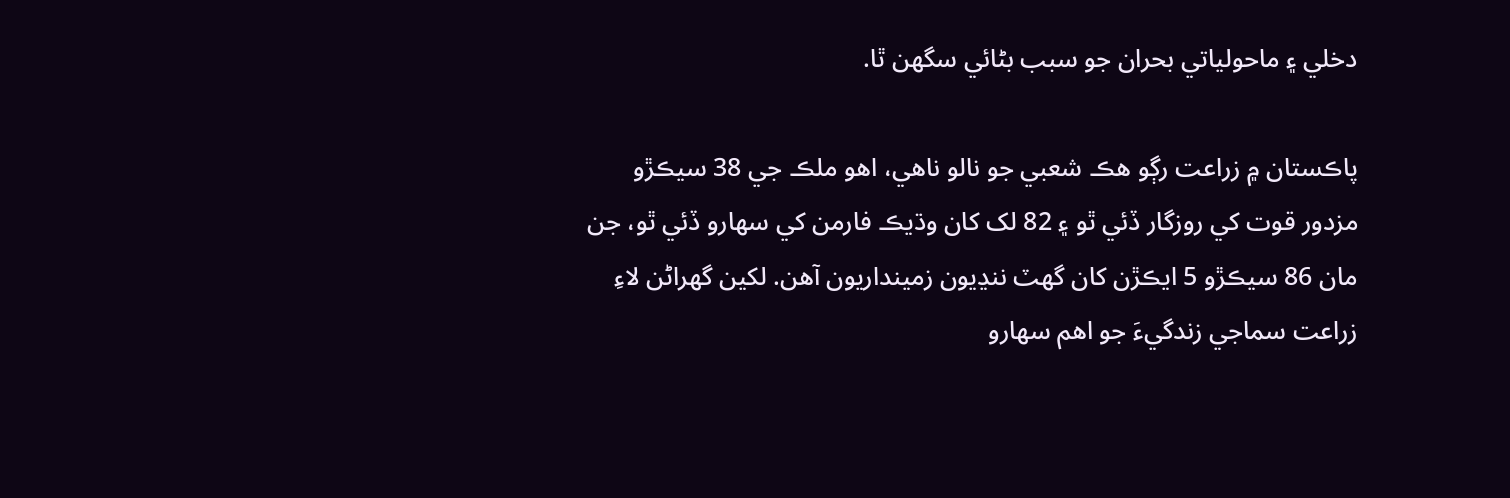دخلي ۽ ماحولياتي بحران جو سبب بڻائي سگهن ٿا.

پاڪستان ۾ زراعت رڳو هڪ شعبي جو نالو ناهي، اهو ملڪ جي 38 سيڪڙو مزدور قوت کي روزگار ڏئي ٿو ۽ 82 لک کان وڌيڪ فارمن کي سهارو ڏئي ٿو، جن مان 86 سيڪڙو 5 ايڪڙن کان گهٽ ننڍيون زمينداريون آهن. لکين گهراڻن لاءِ زراعت سماجي زندگيءَ جو اهم سهارو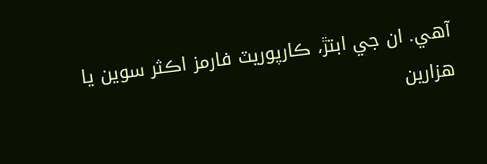آهي. ان جي ابتڙ، ڪارپوريٽ فارمز اڪثر سوين يا هزارين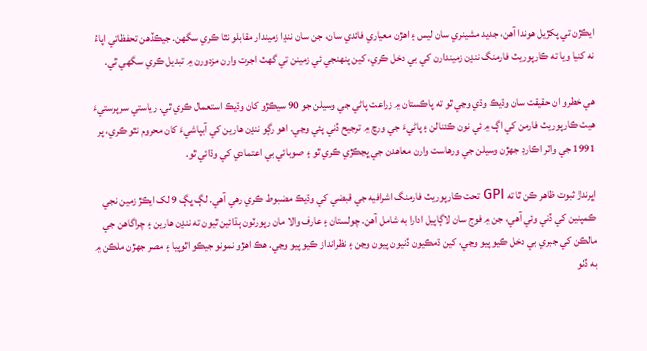ايڪڙن تي پکڙيل هوندا آهن، جديد مشينري سان ليس ۽ اهڙن معياري فائدي سان، جن سان ننڍا زميندار مقابلو نٿا ڪري سگهن. جيڪڏهن تحفظاتي اپاءُ نه کنيا ويا ته ڪارپوريٽ فارمنگ ننڍن زميندارن کي بي دخل ڪري، کين پنهنجي ئي زمينن تي گهٽ اجرت وارن مزدورن ۾ تبديل ڪري سگهي ٿي.

هي خطرو ان حقيقت سان وڌيڪ وڌي وڃي ٿو ته پاڪستان ۾ زراعت پاڻي جي وسيلن جو 90 سيڪڙو کان وڌيڪ استعمال ڪري ٿي. رياستي سرپرستيءَ هيٺ ڪارپوريٽ فارمن کي اڳ ۾ ئي نون ڪئنالن ۽ پاڻيءَ جي ورڇ ۾ ترجيح ڏني پئي وڃي. اهو رڳو ننڍن هارين کي آبپاشيءَ کان محروم نٿو ڪري، پر 1991 جي واٽر اڪارڊ جهڙن وسيلن جي ورهاست وارن معاهدن جي ڀڃڪڙي ڪري ٿو ۽ صوبائي بي اعتمادي کي وڌائي ٿو.

اڀرندڙ ثبوت ظاهر ڪن ٿا ته GPI تحت ڪارپوريٽ فارمنگ اشرافيه جي قبضي کي وڌيڪ مضبوط ڪري رهي آهي. لڳ ڀڳ 9 لک ايڪڙ زمين نجي ڪمپنين کي ڏني وئي آهي، جن ۾ فوج سان لاڳاپيل ادارا به شامل آهن. چولستان ۽ عارف والا مان رپورٽون ٻڌائين ٿيون ته ننڍن هارين ۽ چراگاهن جي مالڪن کي جبري بي دخل ڪيو پيو وڃي، کين ڌمڪيون ڏنيون پيون وڃن ۽ نظرانداز ڪيو پيو وڃي. هڪ اهڙو نمونو جيڪو اٿوپيا ۽ مصر جهڙن ملڪن ۾ به ڏٺو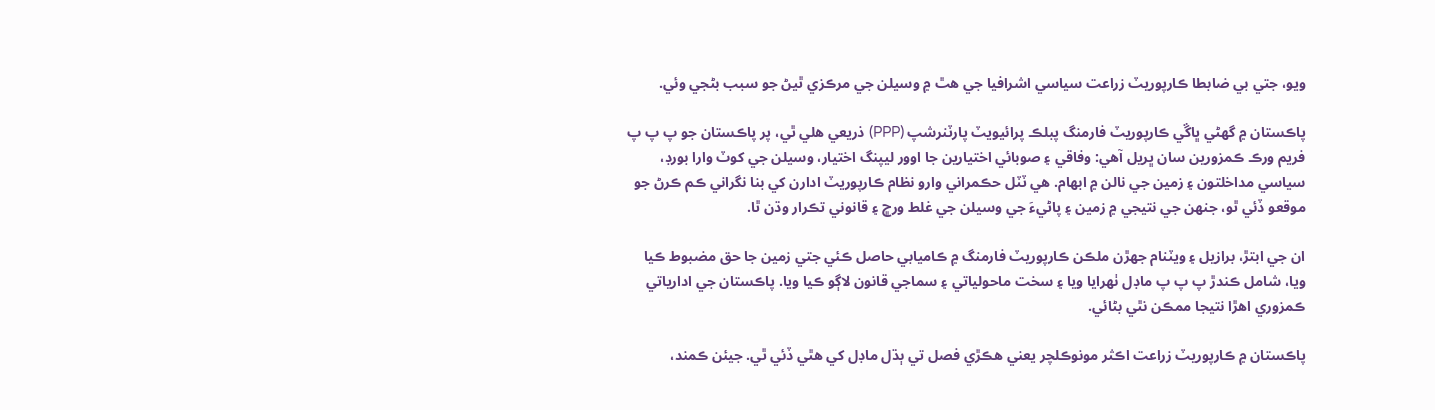ويو، جتي بي ضابطا ڪارپوريٽ زراعت سياسي اشرافيا جي هٿ ۾ وسيلن جي مرڪزي ٿيڻ جو سبب بڻجي وئي.

پاڪستان ۾ گهڻي ڀاڱي ڪارپوريٽ فارمنگ پبلڪ پرائيويٽ پارٽنرشپ (PPP) ذريعي هلي ٿي، پر پاڪستان جو پ پ پ فريم ورڪ ڪمزورين سان ڀريل آهي: وفاقي ۽ صوبائي اختيارين جا اوور ليپنگ اختيار، وسيلن جي کوٽ وارا بورڊ، سياسي مداخلتون ۽ زمين جي نالن ۾ ابهام. هي ٽٽل حڪمراني وارو نظام ڪارپوريٽ ادارن کي بنا نگراني ڪم ڪرڻ جو موقعو ڏئي ٿو، جنهن جي نتيجي ۾ زمين ۽ پاڻيءَ جي وسيلن جي غلط ورڇ ۽ قانوني تڪرار وڌن ٿا.

ان جي ابتڙ، برازيل ۽ ويٽنام جهڙن ملڪن ڪارپوريٽ فارمنگ ۾ ڪاميابي حاصل ڪئي جتي زمين جا حق مضبوط ڪيا ويا، شامل ڪندڙ پ پ پ ماڊل ٺهرايا ويا ۽ سخت ماحولياتي ۽ سماجي قانون لاڳو ڪيا ويا. پاڪستان جي ادارياتي ڪمزوري اهڙا نتيجا ممڪن نٿي بڻائي.

پاڪستان ۾ ڪارپوريٽ زراعت اڪثر مونوڪلچر يعني هڪڙي فصل تي ٻڌل ماڊل کي هٿي ڏئي ٿي. جيئن ڪمند،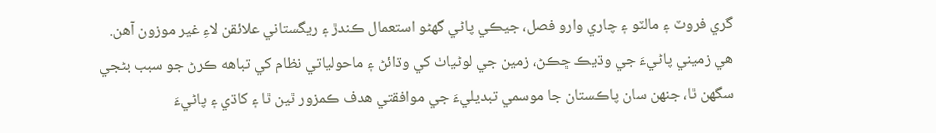گري فروٽ ۽ مالٽو ۽ چاري وارو فصل، جيڪي پاڻي گهڻو استعمال ڪندڙ ۽ ريگستاني علائقن لاءِ غير موزون آهن. هي زميني پاڻيءَ جي وڌيڪ ڇڪڻ، زمين جي لوڻياٺ کي وڌائڻ ۽ ماحولياتي نظام کي تباهه ڪرڻ جو سبب بڻجي سگهن ٿا، جنهن سان پاڪستان جا موسمي تبديليءَ جي موافقتي هدف ڪمزور ٿين ٿا ۽ کاڌي ۽ پاڻيءَ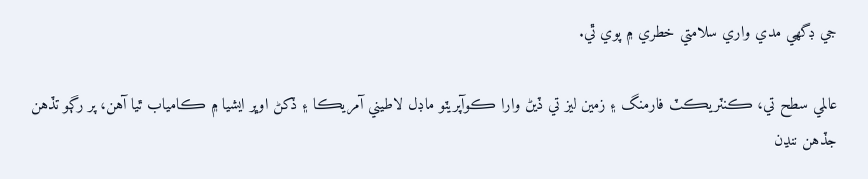جي ڊگهي مدي واري سلامتي خطري ۾ پوي ٿي.

عالمي سطح تي، ڪنٽريڪٽ فارمنگ ۽ زمين ليز تي ڏيڻ وارا ڪوآپريٽو ماڊل لاطيني آمريڪا ۽ ڏکڻ اوڀر ايشيا ۾ ڪامياب ٿيا آهن، پر رڳو تڏهن جڏهن ننڍن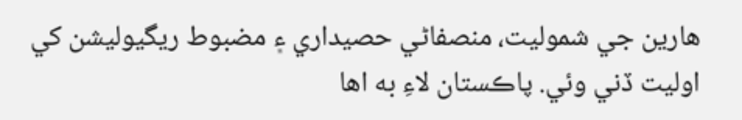هارين جي شموليت، منصفاڻي حصيداري ۽ مضبوط ريگيوليشن کي اوليت ڏني وئي. پاڪستان لاءِ به اها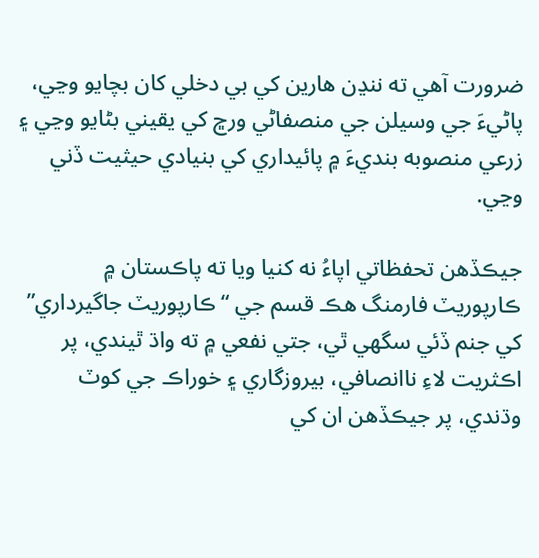ضرورت آهي ته ننڍن هارين کي بي دخلي کان بچايو وڃي، پاڻيءَ جي وسيلن جي منصفاڻي ورڇ کي يقيني بڻايو وڃي ۽ زرعي منصوبه بنديءَ ۾ پائيداري کي بنيادي حيثيت ڏني وڃي.

جيڪڏهن تحفظاتي اپاءُ نه کنيا ويا ته پاڪستان ۾ ڪارپوريٽ فارمنگ هڪ قسم جي “ڪارپوريٽ جاگيرداري” کي جنم ڏئي سگهي ٿي، جتي نفعي ۾ ته واڌ ٿيندي، پر اڪثريت لاءِ ناانصافي، بيروزگاري ۽ خوراڪ جي کوٽ وڌندي، پر جيڪڏهن ان کي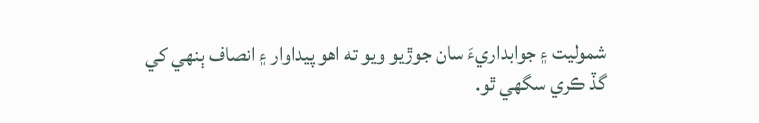شموليت ۽ جوابداريءَ سان جوڙيو ويو ته اهو پيداوار ۽ انصاف ٻنهي کي گڏ ڪري سگهي ٿو.